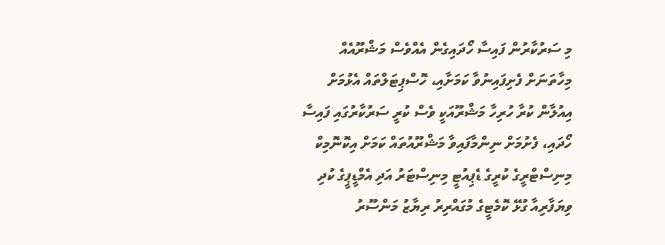މި ސަރުކާރުން ފައިސާ ހޯދައިގެން އެއްވެސް މަޝްރޫއެއް މިހާތަނަށް ފެށިފައިނުވާ ކަމަށާއި، ހޮސްޕިޓަލްތައް އެޅުމަށް އިއުލާން ކުރާ ހުރިހާ މަޝްރޫއަކީ ވެސް ކުރީ ސަރުކާރުގައި ފައިސާ ހޯދައި، ފެށުމަށް ނިންމާފައިވާ މަޝްރޫއުތައް ކަމަށް އިކޮނޮމިކް މިނިސްޓްރީގެ ކުރީގެ ޑެޕިއުޓީ މިނިސްޓަރު އަދި އެމްޑީޕީގެ ކުދި ވިޔަފާރިއާ ގުޅޭ ކޮމެޓީގެ މުގައްރިރު ރިޔާޒު މަންސޫރު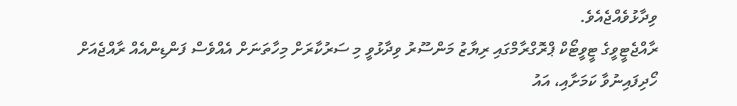ވިދާޅުވެއްޖެއެވެ.
ރާއްޖެޓީވީގެ ޓީވީޓޯކް ޕްރޮގްރާމްގައި ރިޔާޒު މަންސޫރު ވިދާޅުވީ މި ސަރުކާރަށް މިހާތަނަށް އެއްވެސް ފަންޑިންއެއް ރާއްޖެއަށް ހޯދިފައިނުވާ ކަމަށާއި، އައު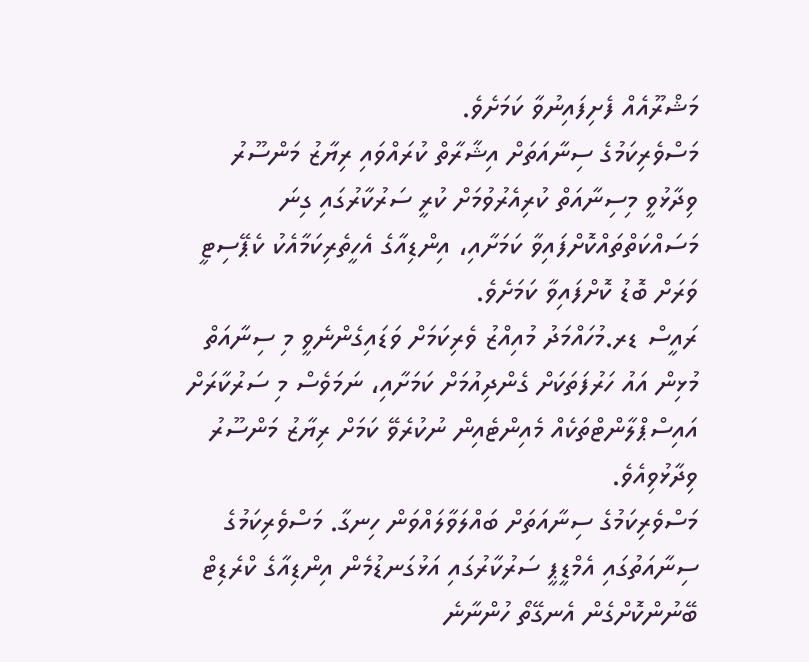މަޝްރޫއެއް ފެށިފައިނުވާ ކަމަށެވެ.
މަސްވެރިކަމުގެ ސިނާއަތަށް އިޝާރާތް ކުރައްވައި ރިޔާޒު މަންސޫރު ވިދާޅުވީ މިސިނާއަތް ކުރިއެރުވުމަށް ކުރީ ސަރުކާރުގައި ގިނަ މަސައްކަތްތައްކޮށްފައިވާ ކަމަށާއި، އިންޑިއާގެ އެހީތެރިކަމާއެކު ކެޕޭސިޓީ ވަރަށް ބޮޑު ކޮށްފައިވާ ކަމަށެވެ.
ރައީސް ޑރ.މުހައްމަދު މުއިއްޒު ވެރިކަމަށް ވަޑައިގެންނެވީ މި ސިނާއަތް މުޅިން އައު ހަރުފަތަކަށް ގެންދިއުމަށް ކަމަށާއި، ނަމަވެސް މި ސަރުކާރަށް އައިސްޕްލާންޓްތަކެއް މެއިންޓެއިން ނުކުރެވޭ ކަމަށް ރިޔާޒު މަންސޫރު ވިދާޅުވިއެވެ.
މަސްވެރިކަމުގެ ސިނާއަތަށް ބައްލަވާލައްވަން ހިނގާ. މަސްވެރިކަމުގެ ސިނާއަތުގައި އެމްޑީޕީ ސަރުކާރުގައި އަޅުގަނޑުމެން އިންޑިއާގެ ކްރެޑިޓް ބޭނުންކޮށްގެން އެނގޭތޯ ހުންނާނެ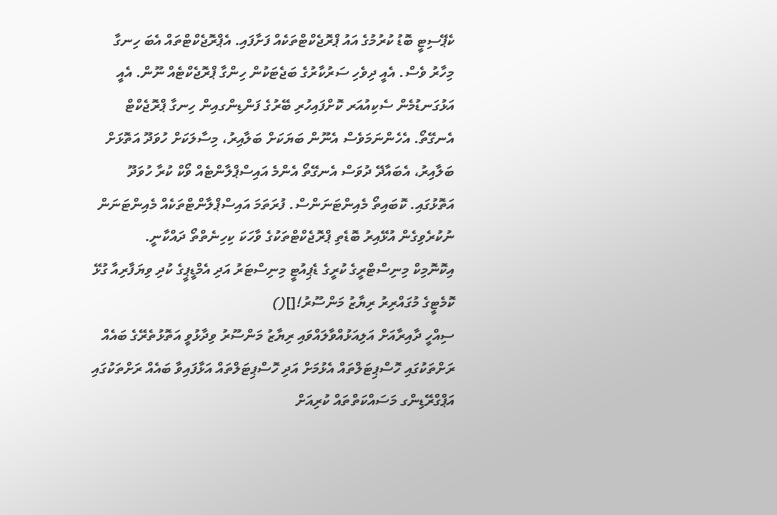ކެޕޭސިޓީ ބޮޑު ކުރުމުގެ އައު ޕްރޮޖެކްޓްތަކެއް ފަށާފައި. އެޕްރޮޖެކްޓްތައް އެބަ ހިނގާ މިހާރު ވެސް. އެއީ ދިވެހި ސަރުކާރުގެ ބަޖެޓަކުން ހިންގާ ޕްރޮޖެކްޓެއް ނޫން. އެއީ އަޅުގަނޑުމެން ސެކިއުއަރ ކޮށްފައިހުރި ބޭރުގެ ފަންޑިންގއިން ހިނގާ ޕްރޮޖެކްޓް އެނގޭތޯ. އެހެންނަމަވެސް އެނޫން ބަޔަކަށް ބަލާއިރު، މިސާލަކަށް ހުވަދޫ އަތޮޅަށް ބަލާއިރު، އެބައާދޭ ދުވަސް އެނގޭތޯ އެންމެ އައިސްޕްލާންޓެއް ވޯކް ކުރާ ހުވަދޫ އަތޮޅުގައި. ކޮބައިތޯ މެއިންޓަނަންސް. ފުރަތަމަ އައިސްޕްލާންޓްތަކެއް މެއިންޓަނަން ނުކުރެވިގެން އުޅޭއިރު ބޮޑެތި ޕްރޮޖެކްޓްތަކުގެ ވާހަކަ ކިހިނެތްތޯ ދައްކާނީ.
އިކޮނޮމިކް މިނިސްޓްރީގެ ކުރީގެ ޑެޕިއުޓީ މިނިސްޓަރު އަދި އެމްޑީޕީގެ ކުދި ވިޔަފާރިއާ ގުޅޭ ކޮމެޓީގެ މުގައްރިރު ރިޔާޒު މަންސޫރު![]()
ސިއްހީ ދާއިރާއަށް އަލިއަޅުއްވާލައްވައި ރިޔާޒު މަންސޫރު ވިދާޅުވީ އަތޮޅުތެރޭގެ ބައެއް ރަށްތަކުގައި ހޮސްޕިޓަލްތައް އެޅުމަށް އަދި ހޮސްޕިޓަލްތައް އަޅާފައިވާ ބައެއް ރަށްތަކުގައި އަޕްގްރޭޑިންގ މަސައްކަތްތައް ކުރިއަށް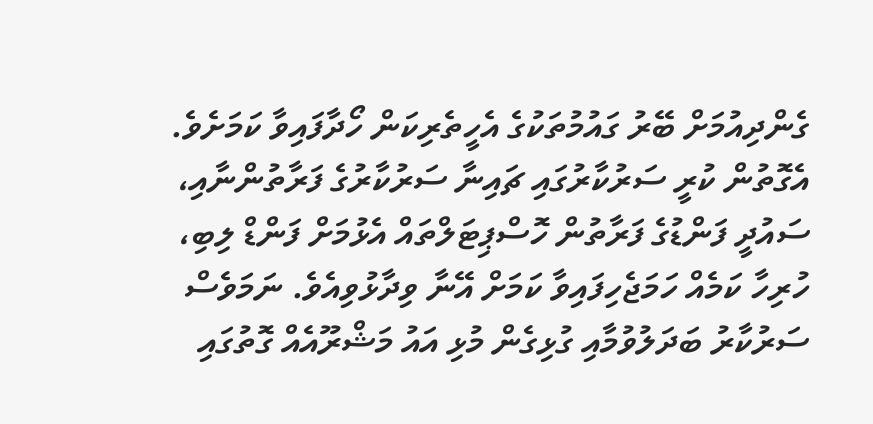ގެންދިއުމަށް ބޭރު ގައުމުތަކުގެ އެހީތެރިކަން ހޯދާފައިވާ ކަމަށެވެ.
އެގޮތުން ކުރީ ސަރުކާރުގައި ޗައިނާ ސަރުކާރުގެ ފަރާތުންނާއި، ސައުދީ ފަންޑުގެ ފަރާތުން ހޮސްޕިޓަލްތައް އެޅުމަށް ފަންޑް ލިބި، ހުރިހާ ކަމެއް ހަމަޖެހިފައިވާ ކަމަށް އޭނާ ވިދާޅުވިއެވެ. ނަމަވެސް ސަރުކާރު ބަދަލުވުމާއި ގުޅިގެން މުޅި އައު މަޝްރޫއެއް ގޮތުގައި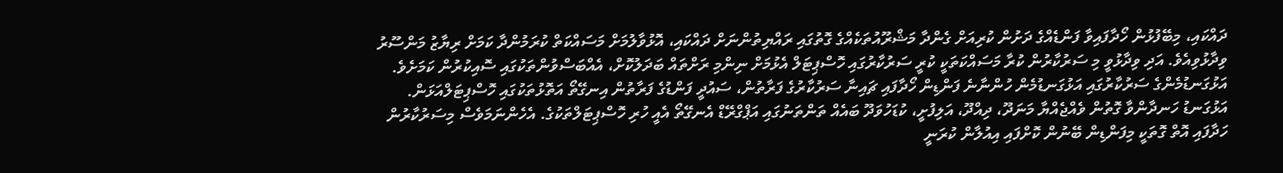ދައްކައި، މިބޭފުޅުން ހޯދާފައިވާ ފަންޑެއްގެ ދަށުން ކުރިއަށް ގެންދާ މަޝްރޫއުތަކެއްގެ ގޮތުގައި ރައްޔިތުންނަށް ދައްކައި، އޮޅުވާލުމަށް މަސައްކަތް ކުރަމުންދާ ކަމަށް ރިޔާޒު މަންސޫރު ވިދާޅުވިއެވެ. އަދި ވިދާޅުވީ މި ސަރުކާރުން ކުރާ މަސައްކަތަކީ ކުރީ ސަރުކާރުގައި ހޮސްޕިޓަލް އެޅުމަށް ނިންމި ރަށްތައް ބަދަލުކޮށް، އެއްބަސްވުންތަކުގައި ސޮއިކުރުން ކަމަށެވެ.
އަޅުގަނޑުމެންގެ ސަރުކާރުގައި އަޅުގަނޑުމެން ހުންނާނެ ފަންޑިން ހޯދާފައި ޗައިނާ ސަރުކާރުގެ ފަރާތުން، ސައުދީ ފަންޑުގެ ފަރާތުން އިނގޭތޯ އަތޮޅުތަކުގައި ހޮސްޕިޓަލްއަޅަން. އަޅުގަނޑު ހަނދާންވާ ގޮތުން ވެއްޖެއްޔާ މަނަދޫ، ދިއްދޫ، އަލިފުށީ، ކުޑަހުވަދޫ ބައެއް ތަންތަނުގައި އަޕްގްރޭޑް އެނގޭތޯ އެއީ ހުރި ހޮސްޕިޓަލްތަކުގެ. އެހެންނަމަވެސް މިސަރުކާރުން ހަދާފައި އޮތް ގޮތަކީ މިފަންޑިން ބޭނުން ކޮށްފައި އިއުލާން ކުރަނީ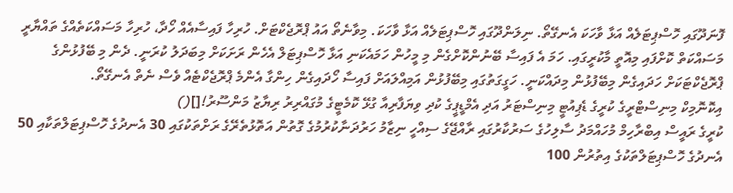ފޮނަދޫގައި ހޮސްޕިޓަލެއް އަޅާ ވާހަކަ އެނގޭތޯ. ނިލަންދޫގައި ހޮސްޕިޓަލެއް އަޅާ ވާހަކަ. މިވާނެތޯ އައު ޕްރޮޖެކްޓަށް. ހުރިހާ ފައިސާއެއް ހޯދާ، ހުރިހާ މަސައްކަތެއްގެ ތައްޔާރީ މަސައްކަތް ކޮށްފައި މިއޮތީ މާކުރީގައި. ހަމަ އެ ފައިސާ ބޭނުންކޮށްގެން މި މީހުން ހަމައެކަނި އަޅާ ހޮސްޕިޓަލް އެހެން ރަށަކަށް މިބަދަލު ކުރަނީ. ދެން މި ބޭފުޅުންގެ ޕްރޮޖެކްޓަކަށް ހަދައިގެން މިބޭފުޅުން މިދައްކަނީ. ހަގީގަތުގައި މިބޭފުޅުން އަމިއްލައަށް ފައިސާ ހޯދައިގެން ހިންގާ އެންމެ ޕްރޮޖެކްޓެއް ވެސް ނެތް އެނގޭތޯ.
އިކޮނޮމިކް މިނިސްޓްރީގެ ކުރީގެ ޑެޕިއުޓީ މިނިސްޓަރު އަދި އެމްޑީޕީގެ ކުދި ވިޔަފާރިއާ ގުޅޭ ކޮމެޓީގެ މުގައްރިރު ރިޔާޒު މަންސޫރު![]()
ކުރީގެ ރައީސް އިބްރާހިމް މުހައްމަދު ސާލިހުގެ ސަރުކާރުގައި ރާއްޖޭގެ ސިއްހީ ނިޒާމު ހަރުދަނާކުރުމުގެ ގޮތުން އަތޮޅުތެރޭގެ ރަށްތަކުގައި 30 އެނދުގެ ހޮސްޕިޓަލްތަކާއި 50 އެނދުގެ ހޮސްޕިޓަލްތަކުގެ އިތުރުން 100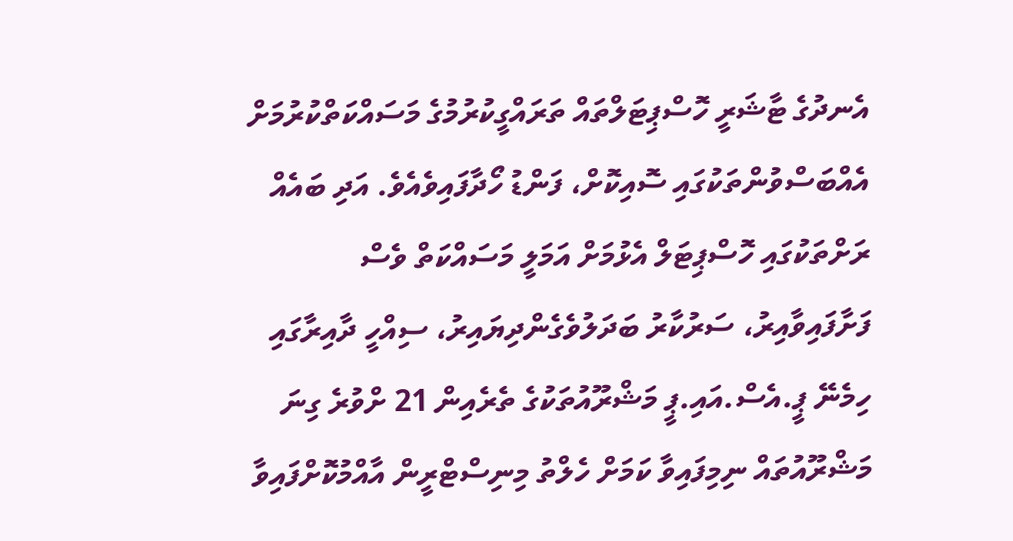އެނދުގެ ޓާޝަރީ ހޮސްޕިޓަލްތައް ތަރައްގީކުރުމުގެ މަސައްކަތްކުރުމަށް އެއްބަސްވުންތަކުގައި ސޮއިކޮށް، ފަންޑު ހޯދާފައިވެއެވެ. އަދި ބައެއް ރަށްތަކުގައި ހޮސްޕިޓަލް އެޅުމަށް އަމަލީ މަސައްކަތް ވެސް ފަށާފައިވާއިރު، ސަރުކާރު ބަދަލުވެގެންދިޔައިރު، ސިއްހީ ދާއިރާގައި ހިމެނޭ ޕީ.އެސް.އައި.ޕީ މަޝްރޫއުތަކުގެ ތެރެއިން 21 ށްވުރެ ގިނަ މަޝްރޫއުތައް ނިމިފައިވާ ކަމަށް ހެލްތު މިނިސްޓްރީން އާއްމުކޮށްފައިވާ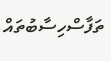ތަފާސްހިސާބުތައް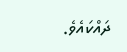ދައްކައެވެ.